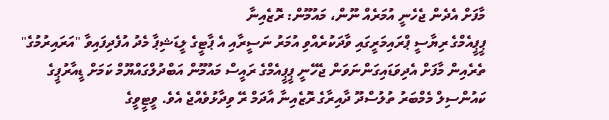މާފަށް އެދެން ޖެހެނީ އުމަރެއް ނޫން، މައުމޫން: ރޮޒެއިނާ
ޕީޕީއެމްގެ ރިޔާސީ ޕްރައިމަރީގައި ވާދަކުރެއްވި އުމަރު ނަސީރާއި އެ ޕާޓީގެ ލީޑަޝިޕާ މެދު އުފެދިފައިވާ "އަރައިރުމުގެ" ތެރެއިން މާފަށް އެދިވަޑައިގަންނަވަން ޖެހޭނީ ޕީޕީއެމްގެ ރައީސް މައުމޫން އަބްދުލްގައްޔޫމް ކަމަށް ޑީއާރުޕީގެ ކައުންސިލް މެމްބަރު ތުލުސްދޫ ދާއިރާގެ ރޮޒެއިނާ އާދަމް ރޭ ވިދާޅުވެއްޖެ އެވެ. ވީޓީވީގެ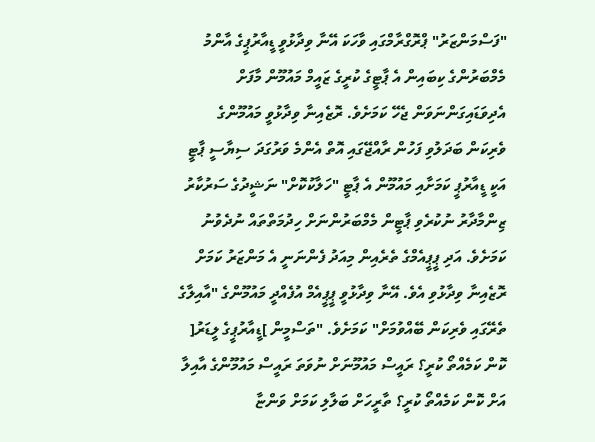"ފަސްމަންޒަރު" ޕްރޮގްރާމްގައި ވާހަކަ އޭނާ ވިދާޅުވީ ޑީއާރުޕީގެ އާންމު މެމްބަރުންގެ ކިބައިން އެ ޕާޓީގެ ކުރީގެ ޒައީމް މައުމޫން މާފަށް އެދިވަޑައިގަންނަވަން ޖެހޭ ކަމަށެވެ. ރޮޒެއިނާ ވިދާޅުވީ މައުމޫންގެ ވެރިކަން ބަދަލުވި ފަހުން ރާއްޖޭގައި އޮތް އެންމެ ވަރުގަދަ ސިޔާސީ ޕާޓީ އަކީ ޑީއާރުޕީ ކަމަށާއި މައުމޫން އެ ޕާޓީ "ހަލާކުކޮށް" ނަޝީދުގެ ސަރުކާރު ޒިންމާދާރު ނުކުރެވި ޕާޓީން މެމްބަރުންނަށް ހިދުމަތްތައް ނުދެވުނު ކަމަށެވެ. އަދި ޕީޕީއެމްގެ ތެރެއިން މިއަދު ފެންނަނީ އެ މަންޒަރު ކަމަށް ރޮޒެއިނާ ވިދާޅުވި އެވެ. އޭނާ ވިދާޅުވީ ޕީޕީއެމް އުފެއްދީ މައުމޫންގެ "އާއިލާގެ ތެރޭގައި ވެރިކަން ބޭއްވުމަށް" ކަމަށެވެ. "ތަސްމީން ]ޑީއާރުޕީގެ ލީޑަރު[ ކޮން ކަމެއްތޯ ކުރީ؟ ރައީސް މައުމޫނަށް ނުވަތަ ރައީސް މައުމޫންގެ އާއިލާ އަށް ކޮން ކަމެއްތޯ ކުރީ؟ ތާރީހަށް ބަލާލި ކަމަށް ވަންޏާ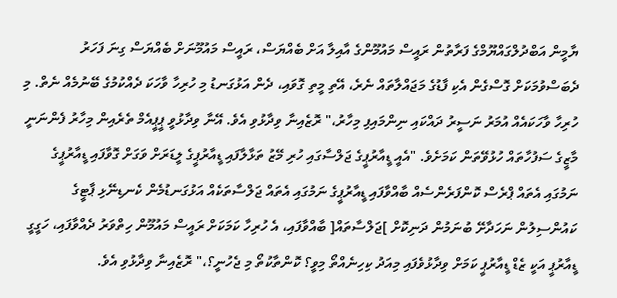ޔާމީން އަބްދުލްގައްޔޫމްގެ ފަރާތުން ރައީސް މައުމޫންގެ އާއިލާ އަށް ބެއްޔަސް، ރައީސް މައުމޫނަށް ބެއްޔަސް ގިނަ ފަހަރު ދެބަސްވުމަކަށް ގޮސްގެން އެކި ފާޑުގެ މަޖައްލާތައް ނެރެ، އޭތި މީތި ގޮވައި، ދެން އަޅުގަނޑު މި ހުރިހާ ވާހަކަ ދެއްކުމުގެ ބޭނުމެއް ނެތް. މި ހުރިހާ ވާހަކައެއް އުމަރު ނަސީރު ދައްކައި ނިންމައިފި މިހާރު،" ރޮޒެއިނާ ވިދާޅުވި އެވެ. އޭނާ ވިދާޅުވީ ޕީޕީއެމް ތެރެއިން މިހާރު ފެންނަނީ މާޒީގެ ސަފުހާތައް ހުޅުވޭތަން ކަމަށެވެ. "އެއީ ޑީއާރުޕީގެ ޖަލްސާގައި ހުރި މޭޒު ތަޅާލާފައި ޑީއާރުޕީގެ ލީޑަރަށް ވަގަށް ގޮވާފައި ޑީއާރުޕީގެ ނަމުގައި އެތައް ޕްރެސް ކޮންފަރެންސެއް ބާއްވާފައި ޑީއާރުޕީގެ ނަމުގައި އެތައް ޖަލްސާތަކެއް އަޅުގަނޑުމެން ކެނޑިނޭޅި ޕާޓީގެ ކައުންސިލުން ނަހަދާށޭ ބުނަމުން ދަނިކޮށް ]ޖަލްސާތައް[ ބާއްވާފައި، އެ ހުރިހާ ކަމަކަށް ރައީސް މައުމޫން ހިތްވަރު ދެއްވާފައި، ހަގީގީ ޑީއާރުޕީ އަކީ ޒެޑް ޑީއާރުޕީ ކަމަށް ވިދާޅުވެފައި މިއަދު ކިހިނެއްތޯ މިވީ؟ ކޮންތާކުތޯ މި ޖެހުނީ؟،" ރޮޒެއިނާ ވިދާޅުވި އެވެ.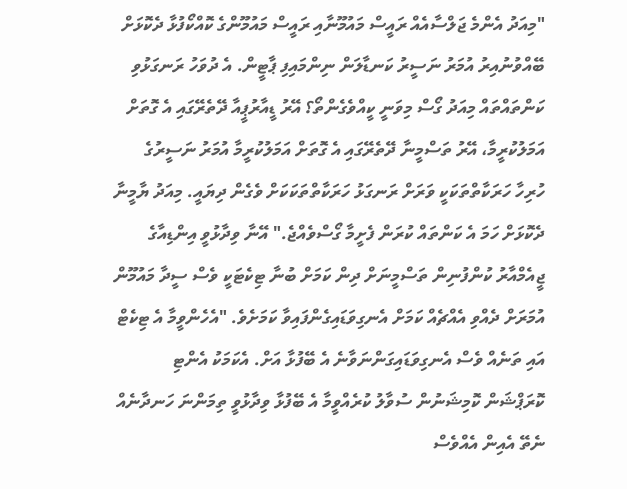"މިއަދު އެންމެ ޖަލްސާއެއް ރައީސް މައުމޫނާއި ރައީސް މައުމޫންގެ ކޮއްކޯފުޅާ ދެކޮޅަށް ބޭއްވުނުއިރު އުމަރު ނަސީރު ކަނޑާލަން ނިންމައިފި ޕާޓީން. އެ ދުވަހު ރަނގަޅުވި ކަންތައްތައް މިއަދު ގޯސް މިވަނީ ކީއްވެގެންތޯ؟ އޭރު ޑީއާރުޕީއާ ދޭތެރޭގައި އެ ގޮތަށް އަމަލުކުރީމާ، އޭރު ތަސްމީނާ ދޭތެރޭގައި އެ ގޮތަށް އަމަލުކުރީމާ އުމަރު ނަސީރުގެ ހުރިހާ ހަރަކާތްތަކަކީ ވަރަށް ރަނގަޅު ހަރަކާތްތަކަކަށް ވެގެން ދިޔައީ. މިއަދު ޔާމީނާ ދެކޮޅަށް ހަމަ އެ ކަންތައް ކުރަން ފެށީމާ ގޯސްވެއްޖެ." އޭނާ ވިދާޅުވީ އިންޑިއާގެ ޖީއެމްއާރު ކުންފުނިން ތަސްމީނަށް ދިން ކަމަށް ބުނާ ޓިކެޓަކީ ވެސް ސީދާ މައުމޫން އުމަރަށް ދެއްވި އެއްޗެއް ކަމަށް އެނގިވަޑައިގެންފައިވާ ކަމަށެވެ. "އެހެންވީމާ އެ ޓިކެޓް އައި ތަނެއް ވެސް އެނގިވަޑައިގަންނަވާނެ އެ ބޭފުޅާ އަށް. އެކަމަކު އެންޓި ކޮރަޕްޝަން ކޮމިޝަނުން ސުވާލު ކުރެއްވީމާ އެ ބޭފުޅާ ވިދާޅުވީ ތިމަންނަ ހަނދާނެއް ނެތޭ އެއިން އެއްވެސް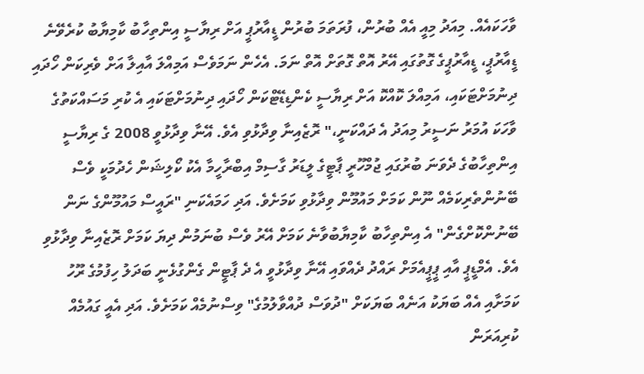ވާހަކައެއް. މިއަދު މިއީ އެއް ބުރުން، ފުރަތަމަ ބުރުން ޑީއާރުޕީ އަށް ރިޔާސީ އިންތިހާބު ކާމިޔާބު ކުރެވޭނެ ޑީއާރުޕީ، ޑީއާރުޕީގެ ގޮތުގައި އޭރު އޮތް ގޮތަށް އޮތް ނަމަ. އެހެން ނަމަވެސް އަމިއްލަ އާއިލާ އަށް ވެރިކަން ހޯދައި ދިނުމަށްޓަކައި، އަމިއްލަ ކޮއްކޮ އަށް ރިޔާސީ ކެންޑިޑޭޓްކަން ހޯދައި ދިނުމަށްޓަކައި އެ ކުރި މަސައްކަތުގެ ވާހަކަ އުމަރު ނަސީރު މިއަދު އެ ދައްކަނީ،" ރޮޒެއިނާ ވިދާޅުވި އެވެ. އޭނާ ވިދާޅުވީ 2008 ގެ ރިޔާސީ އިންތިހާބުގެ ދެވަނަ ބުރުގައި ޖުމްހޫރީ ޕާޓީގެ ލީޑަރު ގާސިމް އިބްރާހީމާ އެކު ކޯލިޝަން ހެދުމަކީ ވެސް ބޭނުންތެރިކަމެއް ނޫން ކަމަށް މައުމޫން ވިދާޅުވި ކަމަށެވެ. އަދި ހަމައެކަނި "ރައީސް މައުމޫންގެ ނަން ބޭނުންކޮށްގެން" އެ އިންތިހާބު ކާމިޔާބުވާނެ ކަމަށް އޭރު ވެސް ބުނަމުން ދިޔަ ކަމަށް ރޮޒެއިނާ ވިދާޅުވި އެވެ. އެމްޑީޕީ އާއި ޕީޕީއެމަށް ރައްދު ދެއްވައި އޭނާ ވިދާޅުވީ އެ ދެ ޕާޓީން ގެންގުޅެނީ ބަދަލު ހިފުމުގެ ރޫހު ކަމަށާއި އެއް ބަޔަކު އަނެއް ބަޔަކަށް "ދުވަސް ދުއްވާލުމުގެ" ވިސްނުމެއް ކަމަށެވެ. އަދި އެއީ ގައުމެއް ކުރިއަރަން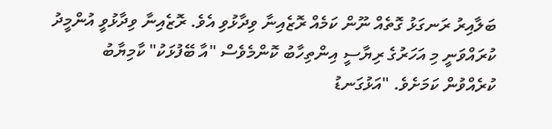ބަލާއިރު ރަނގަޅު ގޮތެއް ނޫން ކަމެއް ރޮޒެއިނާ ވިދާޅުވި އެވެ. ރޮޒެއިނާ ވިދާޅުވީ އުންމީދު ކުރައްވަނީ މި އަހަރުގެ ރިޔާސީ އިންތިހާބު ކޮންމެވެސް "އާ ބޭފުޅަކު" ކާމިޔާބު ކުރެއްވުން ކަމަށެވެ. "އަޅުގަނޑު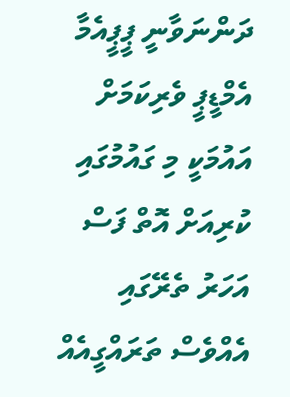ދަންނަވާނީ ޕީޕީއެމާ އެމްޑީޕީ ވެރިކަމަށް އައުމަކީ މި ގައުމުގައި ކުރިއަށް އޮތް ފަސް އަހަރު ތެރޭގައި އެއްވެސް ތަރައްގީއެއް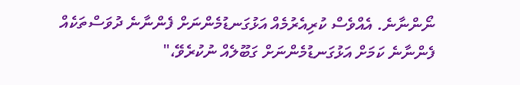ނޯންނާނެ. އެއްވެސް ކުރިއެރުމެއް އަޅުގަނޑުމެންނަށް ފެންނާނެ ދުވަސްތަކެއް ފެންނާނެ ކަމަށް އަޅުގަނޑުމެންނަށް ގަބޫލެއް ނުކުރެވޭ،"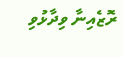ރޮޒެއިނާ ވިދާޅުވި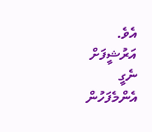އެވެ.
އަރުޝީފަށް ނެގީ
އެންމެފަހުން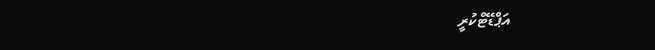އަޕްޑޭޓްކުރީ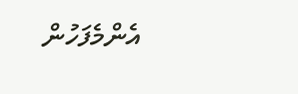އެންމެފަހުން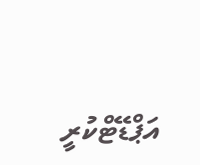އަޕްޑޭޓްކުރީ